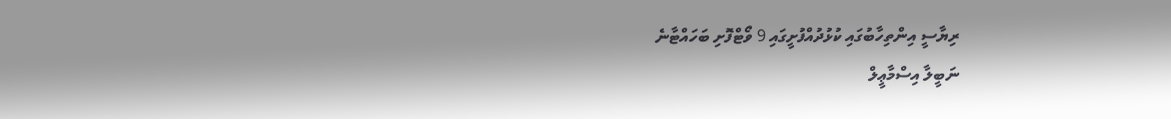ރިޔާސީ އިންތިހާބުގައި ކުޅުދުއްފުށީގައި 9 ވޯޓްފޮށި ބަހައްޓާނެ
ނަބީލާ އިސްމާޢީލް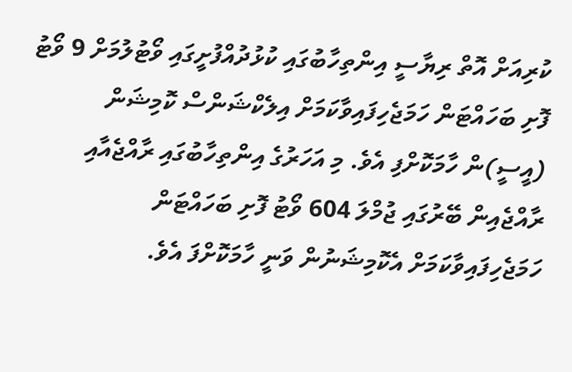ކުރިއަށް އޮތް ރިޔާސީ އިންތިހާބުގައި ކުޅުދުއްފުށީގައި ވޯޓުލުމަށް 9 ވޯޓު ފޮށި ބަހައްޓަން ހަމަޖެހިފައިވާކަމަށް އިލެކްޝަންސް ކޮމިޝަން (އީސީ)ން ހާމަކޮށްފި އެވެ. މި އަހަރުގެ އިންތިހާބުގައި ރާއްޖެއާއި ރާއްޖެއިން ބޭރުގައި ޖުމްލަ 604 ވޯޓު ފޮށި ބަހައްޓަން ހަމަޖެހިފައިވާކަމަށް އެކޮމިޝަނުން ވަނީ ހާމަކޮށްފަ އެވެ.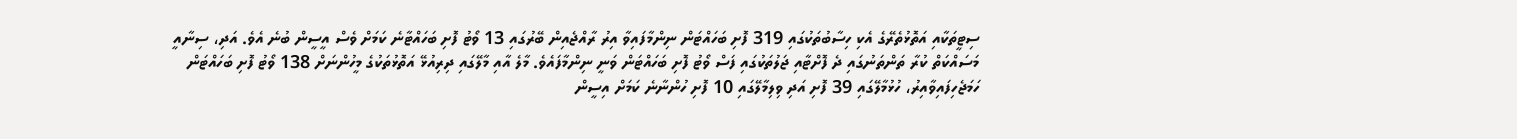ސިޓީތަކާއި އަތޮޅުތެރޭގެ އެކި ހިސާބުތަކުގައި 319 ފޮށި ބަހައްޓަން ނިންމާފައިވާ އިރު ރާއްޖެއިން ބޭރުގައި 13 ވޯޓު ފޮށި ބަހައްޓާނެ ކަމަށް ވެސް އީސީން ބުނެ އެވެ. އަދި، ސިނާއީ މަސައްކަތް ކުރާ ތަންތަނުގައި ދެ ފޮށްޓާއި ޖަލުތަކުގައި ފަސް ވޯޓު ފޮށި ބަހައްޓަން ވަނީ ނިންމާފައެވެ. މާލެ އާއި މާލޭގައި ދިރިއުޅޭ އަތޮޅުތަކުގެ މީހުންނަށް 138 ވޯޓު ފޮށި ބަހައްޓަން ހަމަޖެހިފައިވާއިރު، ހުޅުމާލޭގައި 39 ފޮށި އަދި ވިލިމާލޭގައި 10 ފޮށި ހުންނާނެ ކަމަށް އިސީން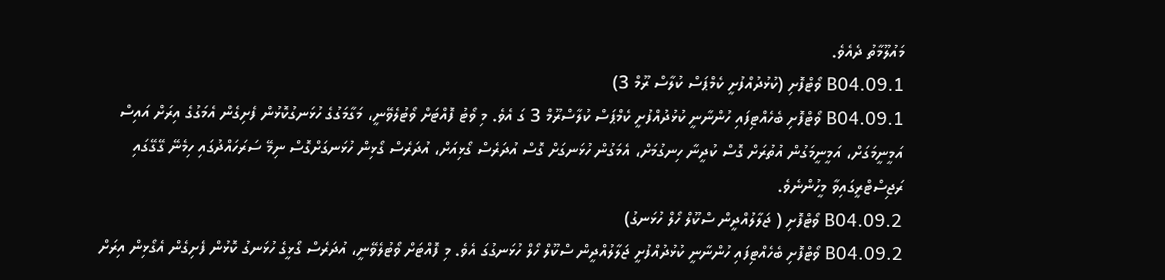މައުލޫމާތު ދެއެވެ.
B04.09.1 ވޯޓްފޮށި (ކުޅުދުއްފުށީ ކެމްޕަސް ކުލާސް ރޫމް 3)
B04.09.1 ވޯޓްފޮށި ބެހެއްޓިފައި ހުންނާނީ ކުޅުދުއްފުށީ ކެމްޕަސް ކުލާސްރޫމް 3 ގަ އެވެ. މި ވޯޓު ފޮއްޓަށް ވޯޓުލެވޭނީ، މަގާމަގުގެ ހުޅަނގުކޮޅުން ފެށިގެން އެމަގުގެ އިރަށް އައިސް އަމީނީމަގަށް، އަމީނީމަގުން އުތުރަށް ގޮސް ކުދީނާ ހިނގުމަށް، އެމަގުން ހުޅަނގަށް ގޮސް އުދަރެސް ގޯޅިއަށް، އުދަރެސް ގޯޅިން ހުޅަނގަށްގޮސް ނިމޭ ސަރަހައްދުގައި ހިމެނޭ ގޭގޭގައި ރަޖިސްޓްރީގައިވާ މީހުންނެވެ.
B04.09.2 ވޯޓްފޮށި ( ޖަލާލުއްދީން ސްކޫލް ހޯލް ހުޅަނގު)
B04.09.2 ވޯޓްފޮށި ބެހެއްޓިފައި ހުންނާނީ ކުޅުދުއްފުށީ ޖަލާލުއްދީން ސްކޫލް ހޯލް ހުޅަނގުގަ އެވެ. މި ފޮއްޓަށް ވޯޓުލެވޭނީ، އުދަރެސް ގޯޅީގެ ހުޅަނގު ކޮޅުން ފެށިގެން އެގޯޅިން އިރަށް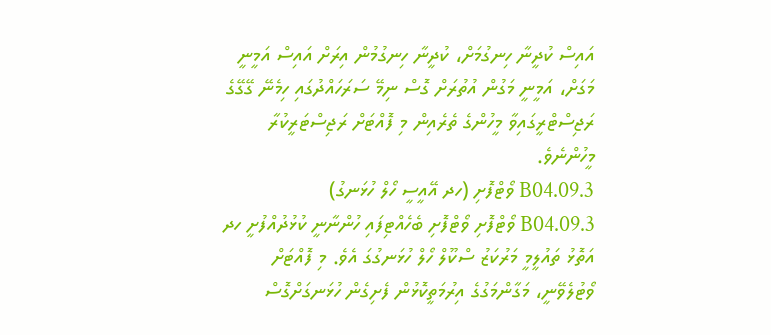އައިސް ކުދީނާ ހިނގުމަށް، ކުދީނާ ހިނގުމުން އިރަށް އައިސް އަމީނީ މަގަށް، އަމީނީ މަގުން އުތުރަށް ގޮސް ނިމޭ ސަރަހައްދުގައި ހިމެނޭ ގޭގޭގެ ރަޖިސްޓްރީގައިވާ މީހުންގެ ތެރެއިން މި ފޮއްޓަށް ރަޖިސްޓަރީކުރާ މީހުންނެވެ.
B04.09.3 ވޯޓްފޮށި (ހދ އޭއީސީ ހޯލް ހުޅަނގު)
B04.09.3 ވޯޓްފޮށި ވޯޓްފޮށި ބެހެއްޓިފައި ހުންނާނީ ކުޅުދުއްފުށީ ހދ އަތޮޅު ތައުލީމީ މަރުކަޒު ސްކޫލް ހޯލް ހުޅަނގުގަ އެވެ. މި ފޮއްޓަށް ވޯޓުލެވޭނީ، މަގާންމަގުގެ އިރުމަތީކޮޅުން ފެށިގެން ހުޅަނގަށްގޮސް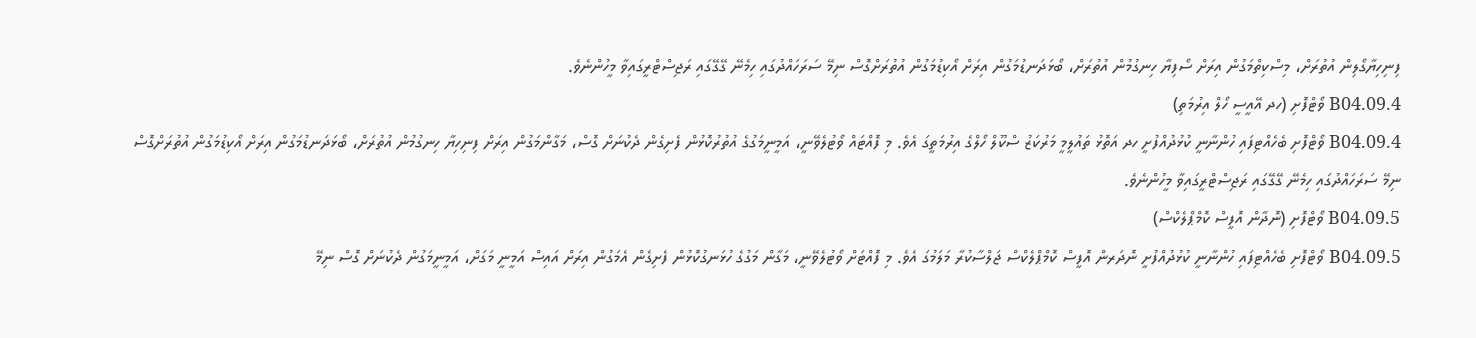ފިނިހިޔާގޯލިން އުތުރަށް، މިސްކިތްމަގުން އިރަށް ސޯފިޔާ ހިނގުމުން އުތުރަށް، ބޯޅަދަނޑުމަގުން އިރަށް އޯކިޑުމަގުން އުތުރަށްގޮސް ނިމޭ ސަރަހައްދުގައި ހިމެނޭ ގޭގޭގައި ރަޖިސްޓްރީގައިވާ މީހުންނެވެ.
B04.09.4 ވޯޓްފޮށި (ހދ އޭއީސީ ހޯލް އިރުމަތި)
B04.09.4 ވޯޓްފޮށި ބެހެއްޓިފައި ހުންނާނީ ކުޅުދުއްފުށީ ހދ އަތޮޅު ތައުލީމީ މަރުކަޒު ސްކޫލް ހޯލްގެ އިރުމަތީގަ އެވެ. މި ފޮއްޓައް ވޯޓުލެވޭނީ، އަމީނީމަގުގެ އުތުރުކޮޅުން ފެށިގެން ދެކުނަށް ގޮސް، މަގާންމަގުން އިރަށް ފިނިހިޔާ ހިނގުމުން އުތުރަށް، ބޯޅަދަނޑުމަގުން އިރަށް އޯކިޑުމަގުން އުތުރަށްގޮސް ނިމޭ ސަރަހައްދުގައި ހިމެނޭ ގޭގޭގައި ރަޖިސްޓްރީގައިވާ މީހުންނެވެ.
B04.09.5 ވޯޓްފޮށި (ނޮދާން އޮފީސް ކޮމްޕްލެކްސް)
B04.09.5 ވޯޓްފޮށި ބެހެއްޓިފައި ހުންނާނީ ކުޅުދުއްފުށީ ނޮދަރން އޮފީސް ކޮމްޕްލެކްސް ޖަލްސާކުރާ މަލަމުގަ އެވެ. މި ފޮއްޓަށް ވޯޓުލެވޭނީ، މަގާން މަގުގެ ހުޅަނގުކޮޅުން ފެށިގެން އެމަގުން އިރަށް އައިސް އަމީނީ މަގަށް، އަމީނީމަގުން ދެކުނަށް ގޮސް ނިމޭ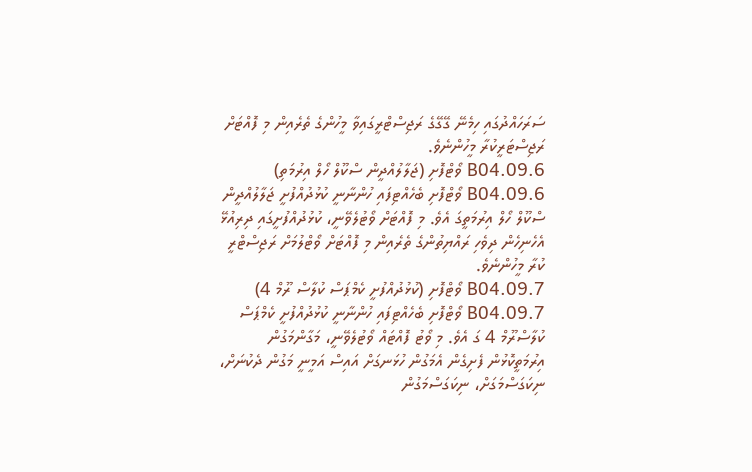ސަރަހައްދުގައި ހިމެނޭ ގޭގޭގެ ރަޖިސްޓްރީގައިވާ މީހުންގެ ތެރެއިން މި ފޮއްޓަށް ރަޖިސްޓަރީކުރާ މީހުންނެވެ.
B04.09.6 ވޯޓްފޮށި (ޖަލާލުއްދީން ސްކޫލް ހޯލް އިރުމަތި)
B04.09.6 ވޯޓްފޮށި ބެހެއްޓިފައި ހުންނާނީ ކުޅުދުއްފުށީ ޖަލާލުއްދީން ސްކޫލް ހޯލް އިރުމަތީގަ އެވެ. މި ފޮއްޓަށް ވޯޓުލެވޭނީ، ކުޅުދުއްފުށީގައި ދިރިއުޅޭ އެހެނިހެން ދިވެހި ރައްޔިތުންގެ ތެރެއިން މި ފޮއްޓަށް ވޯޓްލުމަށް ރަޖިސްޓްރީ ކުރާ މީހުންނެވެ.
B04.09.7 ވޯޓްފޮށި (ކުޅުދުއްފުށީ ކެމްޕަސް ކުލާސް ރޫމް 4)
B04.09.7 ވޯޓްފޮށި ބެހެއްޓިފައި ހުންނާނީ ކުޅުދުއްފުށީ ކެމްޕަސް ކުލާސްރޫމް 4 ގަ އެވެ. މި ވޯޓު ފޮއްޓައް ވޯޓުލެވޭނީ، މަގާންމަގުން އިރުމަތީކޮޅުން ފެށިގެން އެމަގުން ހުޅަނގަށް އައިސް އަމީނީ މަގުން ދެކުނަށް، ނިކަގަސްމަގަށް، ނިކަގަސްމަގުން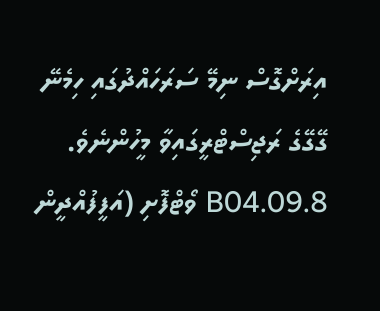އިރަށްގޮސް ނިމޭ ސަރަހައްދުގައި ހިމެނޭ ގޭގޭގެ ރަޖިސްޓްރީގައިވާ މީހުންނެވެ.
B04.09.8 ވޯޓްފޮށި (އަފީފުއްދީން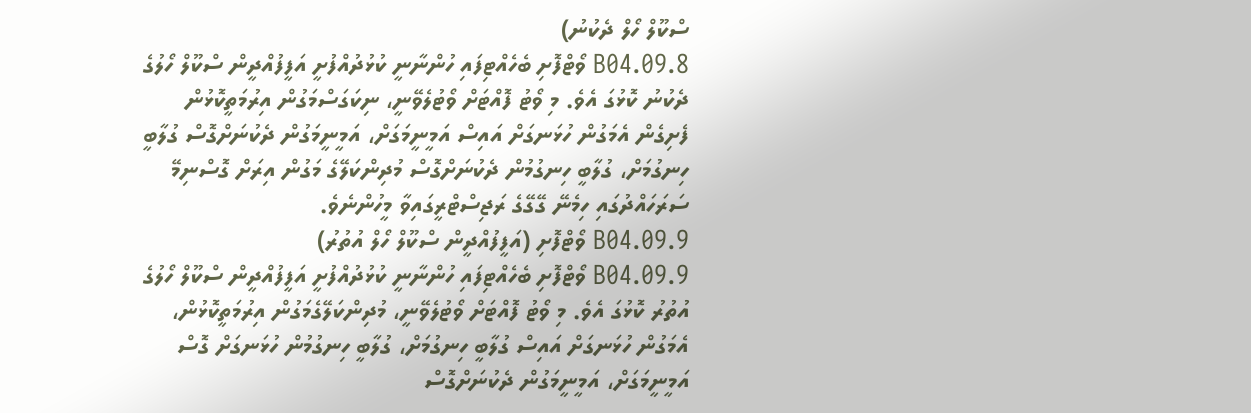ސްކޫލް ހޯލް ދެކުނު)
B04.09.8 ވޯޓްފޮށި ބެހެއްޓިފައި ހުންނާނީ ކުޅުދުއްފުށީ އަފީފުއްދީން ސްކޫލް ހޯލުގެ ދެކުނު ކޮޅުގަ އެވެ. މި ވޯޓު ފޮއްޓަށް ވޯޓުލެވޭނީ، ނިކަގަސްމަގުން އިރުމަތީކޮޅުން ފެށިގެން އެމަގުން ހުޅަނގަށް އައިސް އަމީނީމަގަށް، އަމީނީމަގުން ދެކުނަށްގޮސް ގުލާބީ ހިނގުމަށް، ގުލާބީ ހިނގުމުން ދެކުނަށްގޮސް މުދިންކަލޭގެ މަގުން އިރަށް ގޮސްނިމޭ ސަރަހައްދުގައި ހިމެނޭ ގޭގޭގެ ރަޖިސްޓްރީގައިވާ މީހުންނެވެ.
B04.09.9 ވޯޓްފޮށި (އަފީފުއްދީން ސްކޫލް ހޯލް އުތުރު)
B04.09.9 ވޯޓްފޮށި ބެހެއްޓިފައި ހުންނާނީ ކުޅުދުއްފުށީ އަފީފުއްދީން ސްކޫލް ހޯލުގެ އުތުރު ކޮޅުގަ އެވެ. މި ވޯޓު ފޮއްޓަށް ވޯޓުލެވޭނީ، މުދިންކަލޭގެމަގުން އިރުމަތީކޮޅުން، އެމަގުން ހުޅަނގަށް އައިސް ގުލާބީ ހިނގުމަށް، ގުލާބީ ހިނގުމުން ހުޅަނގަށް ގޮސް އަމީނީމަގަށް، އަމީނީމަގުން ދެކުނަށްގޮސް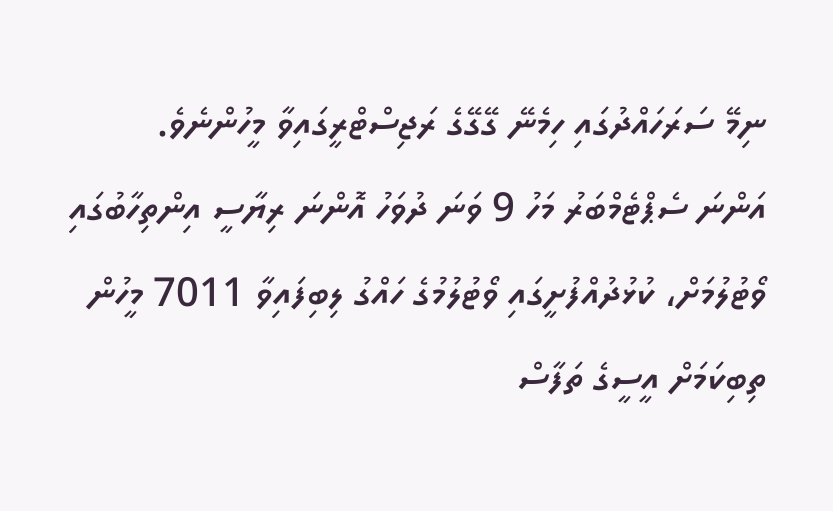ނިމޭ ސަރަހައްދުގައި ހިމެނޭ ގޭގޭގެ ރަޖިސްޓްރީގައިވާ މީހުންނެވެ.
އަންނަ ސެޕްޓެމްބަރު މަހު 9 ވަނަ ދުވަހު އޮންނަ ރިޔާސީ އިންތިހާބުގައި ވޯޓުލުމަށް، ކުޅުދުއްފުށީގައި ވޯޓުލުމުގެ ހައްގު ލިބިފައިވާ 7011 މީހުން ތިބިކަމަށް އީސީގެ ތަފާސް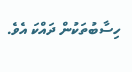ހިސާބުތަކުން ދައްކަ އެވެ.